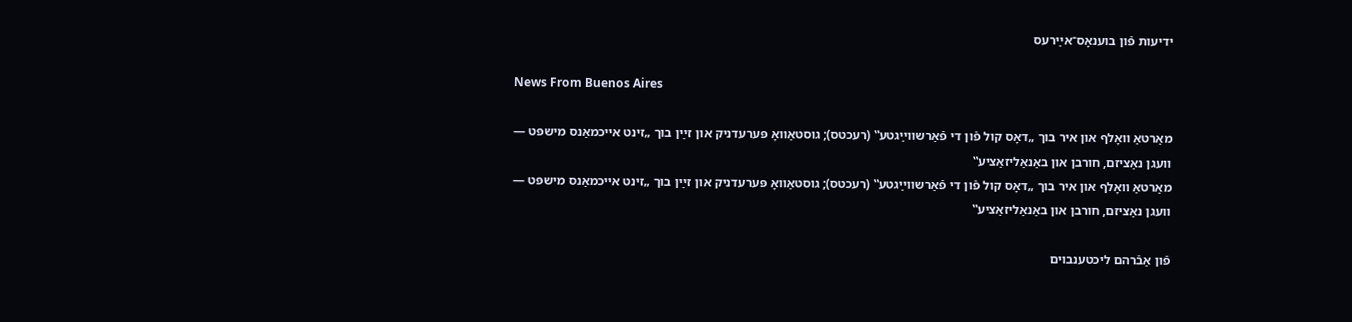ידיעות פֿון בוענאָס־אײַרעס

News From Buenos Aires

מאַרטאַ װאָלף און איר בוך „דאָס קול פֿון די פֿאַרשװײַגטע‟ (רעכטס); גוסטאַװאָ פּערעדניק און זײַן בוך „זינט אייכמאַנס מישפּט — װעגן נאַציזם, חורבן און באַנאַליזאַציע‟
מאַרטאַ װאָלף און איר בוך „דאָס קול פֿון די פֿאַרשװײַגטע‟ (רעכטס); גוסטאַװאָ פּערעדניק און זײַן בוך „זינט אייכמאַנס מישפּט — װעגן נאַציזם, חורבן און באַנאַליזאַציע‟

פֿון אַבֿרהם ליכטענבוים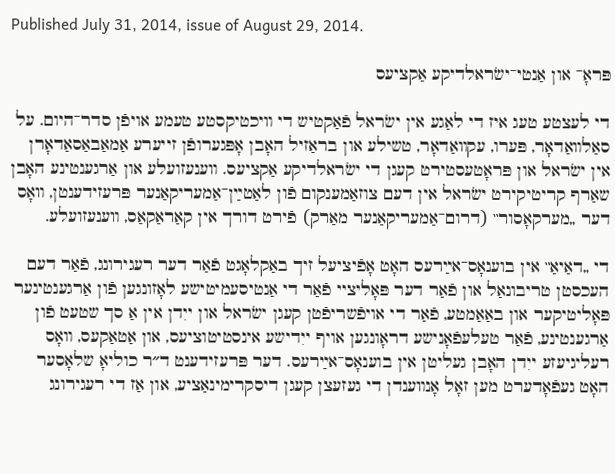Published July 31, 2014, issue of August 29, 2014.

פּראָ־ און אַנטי־ישׂראלדיקע אַקציעס

די לעצטע טעג איז די לאַגע אין ישׂראל פֿאַקטיש די װיכטיקסטע טעמע אויפֿן סדר־היום. על סאַלװאַדאָר, פּערו, עקװאַדאָר, טשילע און בראַזיל האָבן אָפּגערופֿן זייערע אַמאַבאַסאַדאָרן אין ישׂראל און פּראָטעסטירט קעגן די ישׂראלדיקע אַקציעס. װענעזועלע און אַרגענטינע האָבן שאַרף קריטיקירט ישׂראל אין דעם צוזאַמענקום פֿון לאַטײַן־אַמעריקאַנער פּרעזידענטן, װאָס דער „מערקאָסור‟ (דרום־אַמעריקאַנער מאַרק) פֿירט דורך אין קאַראַקאַס, װענעזועלע.

די „דאַיאַ‟ אין בוענאָס־אײַרעס האָט אָפֿיציעל זיך באַקלאָגט פֿאַר דער רעגירונג, פֿאַר דעם העכסטן טריבונאַל און פֿאַר דער פּאָליציי פֿאַר די אַנטיסעמיטישע לאָזונגען פֿון אַרגענטינער פּאָליטיקער און באַאַמטע, פֿאַר די אויפֿשריפֿטן קעגן ישׂראל און ייִדן אין אַ סך שטעט פֿון אַרגענטינע, פֿאַר טעלעפֿאָנישע דראָונגען אויף ייִדישע אינסטיטוציעס, און אַטאַקעס, װאָס רעליגיעזע ייִדן האָבן געליטן אין בוענאָס־אײַרעס. דער פּרעזידענט ד״ר כוליאָ שלאָסער האָט געפֿאָדערט מען זאָל אָנװענדן די געזעצן קעגן דיסקרימינאַציע, און אַז די רעגירונג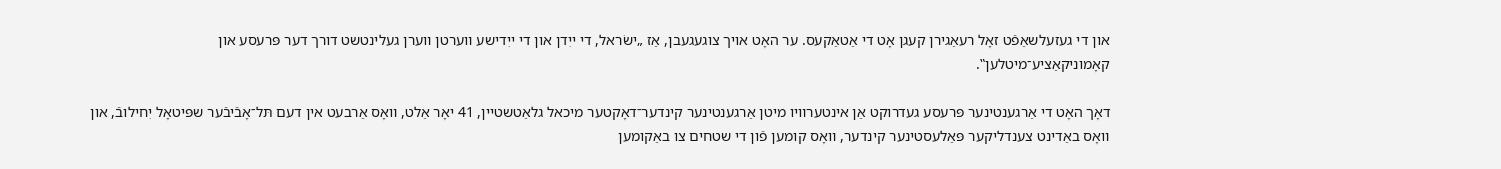און די געזעלשאַפֿט זאָל רעאַגירן קעגן אָט די אַטאַקעס. ער האָט אויך צוגעגעבן, אַז „ישׂראל, די ייִדן און די ייִדישע װערטן װערן געלינטשט דורך דער פּרעסע און קאָמוניקאַציע־מיטלען‟.

דאָך האָט די אַרגענטינער פּרעסע געדרוקט אַן אינטערװיו מיטן אַרגענטינער קינדער־דאָקטער מיכאל גלאַטשטיין, 41 יאָר אַלט, װאָס אַרבעט אין דעם תּל־אָבֿיבֿער שפּיטאָל יִחילובֿ, און װאָס באַדינט צענדליקער פּאַלעסטינער קינדער, װאָס קומען פֿון די שטחים צו באַקומען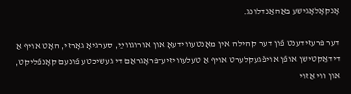אָנקאָלאָגישע באַהאַנדלונג.

דער פּרעזידענט פֿון דער קהילה אין מאָנטעװידעאָ און אורוגװײַ, סערגיאָ גאָרזי, האָט אויף אַ דידאַקטישן אופֿן אויפֿגעקלערט אויף אַ טעלעװיזיע־פּראָגראַם די געשיכטע פֿונעם קאָנפֿליקט, און װי אַזוי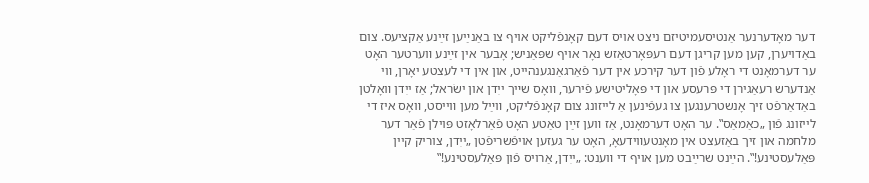דער מאָדערנער אַנטיסעמיטיזם ניצט אויס דעם קאָנפֿליקט אויף צו באַנײַען זײַנע אַקציעס. צום באַדויערן, קען מען קריגן דעם רעפּאָרטאַזש נאָר אויף שפּאַניש; אָבער אין זײַנע װערטער האָט ער דערמאָנט די ראָלע פֿון דער קירכע אין דער פֿאַרגאַנגענהייט, און אין די לעצטע יאָרן, װי אַנדערש רעאַגירן די פּרעסע און די פּאָליטישע פֿירער, װאָס שײך ייִדן און ישׂראל; אַז ייִדן װאָלטן באַדאַרפֿט זיך אָנשטרענגען צו געפֿינען אַ לייזונג צום קאָנפֿליקט, װײַל מען װייסט, װאָס איז די לייזונג פֿון „כאַמאַס‟. ער האָט דערמאָנט, אַז װען זײַן טאַטע האָט פֿאַרלאָזט פּוילן פֿאַר דער מלחמה און זיך באַזעצט אין מאָנטעװידעאָ, האָט ער געזען אויפֿשריפֿטן „ייִדן, צוריק קיין פּאַלעסטינע!‟. הײַנט שרײַבט מען אויף די װענט: „ייִדן, אַרויס פֿון פּאַלעסטינע!‟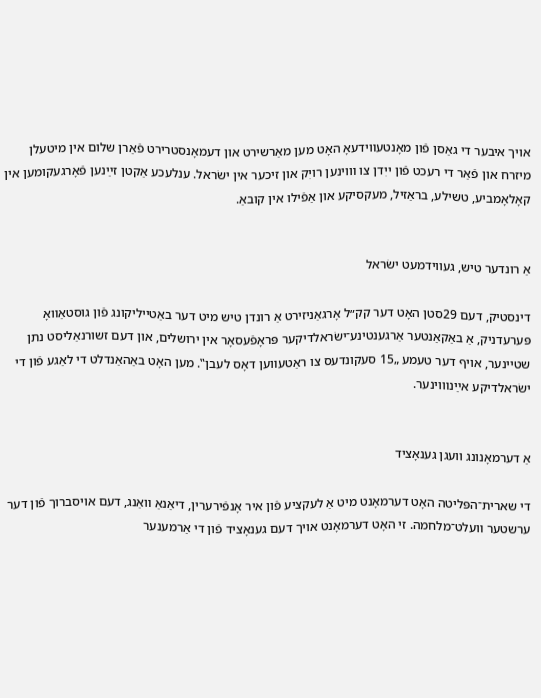אויך איבער די גאַסן פֿון מאָנטעװידעאָ האָט מען מאַרשירט און דעמאָנסטרירט פֿאַרן שלום אין מיטעלן מיזרח און פֿאַר די רעכט פֿון ייִדן צו װוינען רויִק און זיכער אין ישׂראל. ענלעכע אַקטן זײַנען פֿאָרגעקומען אין קאָלאָמביע, טשילע, בראַזיל, מעקסיקע און אַפֿילו אין קובאַ.


אַ רונדער טיש, געווידמעט ישׂראל

דינסטיק, דעם 29סטן האָט דער קק״ל אָרגאַניזירט אַ רונדן טיש מיט דער באַטייליקונג פֿון גוסטאַװאָ פּערעדניק, אַ באַקאַנטער אַרגענטינע־ישׂראלדיקער פּראָפֿעסאָר אין ירושלים, און דעם זשורנאַליסט נתן שטיינער, אויף דער טעמע „15 סעקונדעס צו ראַטעװען דאָס לעבן‟. מען האָט באַהאַנדלט די לאַגע פֿון די ישׂראלדיקע אײַנװוינער.


אַ דערמאָנונג וועגן גענאָציד

די שארית־הפּליטה האָט דערמאָנט מיט אַ לעקציע פֿון איר אָנפֿירערין, דיאַנאַ װאַנג, דעם אויסברוך פֿון דער ערשטער װעלט־מלחמה. זי האָט דערמאָנט אויך דעם גענאָציד פֿון די אַרמענער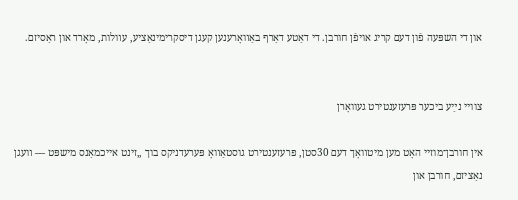און די השפּעה פֿון דעם קריג אויפֿן חורבן. די דאַטע דאַרף באַװאָרענען קעגן דיסקרימינאַציע, עװלות, מאָרד און ראַסיזם.


צוויי נײַע ביכער פּרעזענטירט געוואָרן

אין חורבן־מוזיי האָט מען מיטװאָך דעם 30סטן, פּרעזענטירט גוסטאַװאָ פּערעדניקס בוך „זינט אייכמאַנס מישפּט — װעגן נאַציזם, חורבן און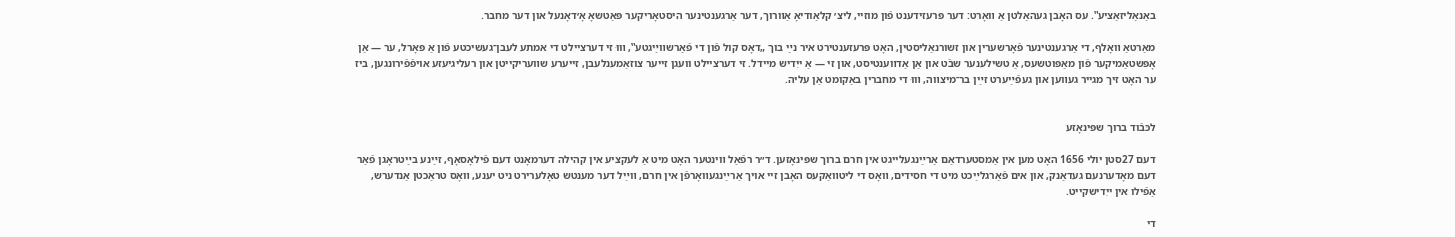באַנאַליזאַציע‟. עס האָבן געהאַלטן אַ װאָרט: דער פּרעזידענט פֿון מוזיי, ליצ׳ קלאַודיאָ אַװרוך, דער אַרגענטינער היסטאָריקער פּאַטשאָ אָ׳דאָנעל און דער מחבר.

מאַרטאַ װאָלף, די אַרגענטינער פֿאָרשערין און זשורנאַליסטין, האָט פּרעזענטירט איר נײַ בוך „דאָס קול פֿון די פֿאַרשװײַגטע‟, װוּ זי דערציילט די אמתע לעבן־געשיכטע פֿון אַ פּאָרל, ער — אַן אָפּשטאַמיקער פֿון מאַפּוטשעס, אַ טשילענער שבֿט און אַן אַדװענטיסט, און זי — אַ ייִדיש מיידל. זי דערציילט וועגן זייער צוזאַמענלעבן, זייערע שװעריקייטן און רעליגיעזע אויפֿפֿירונגען, ביז ער האָט זיך מגייר געװען און געפֿײַערט זײַן בר־מיצװה, װוּ די מחברין באַקומט אַן עליה.


לכּבֿוד ברוך שפּינאָזע

דעם 27סטן יולי 1656 האָט מען אין אַמסטערדאַם אַרײַנגעלייגט אין חרם ברוך שפּינאָזען. ד״ר רפֿאַל װינטער האָט מיט אַ לעקציע אין קהילה דערמאָנט דעם פֿילאָסאָף, זײַנע בײַטראָגן פֿאַר דעם מאָדערנעם געדאַנק, און אים פֿאַרגלײַכט מיט די חסידים, װאָס די ליטװאַקעס האָבן זיי אויך אַרײַנגעװאָרפֿן אין חרם, װײַל דער מענטש טאָלערירט ניט יענע, װאָס טראַכטן אַנדערש, אַפֿילו אין ייִדישקייט.

די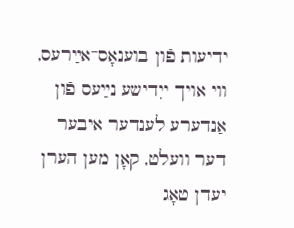ידיעות פֿון בוענאָס־אײַרעס, ווי אויך ייִדישע נײַעס פֿון אַנדערע לענדער איבער דער וועלט, קאָן מען הערן יעדן טאָג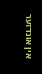אין אונדזער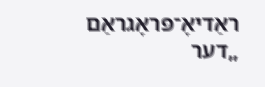ראַדיאָ־פּראָגראַם „דער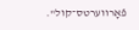פֿאָרווערטס־קול‟.